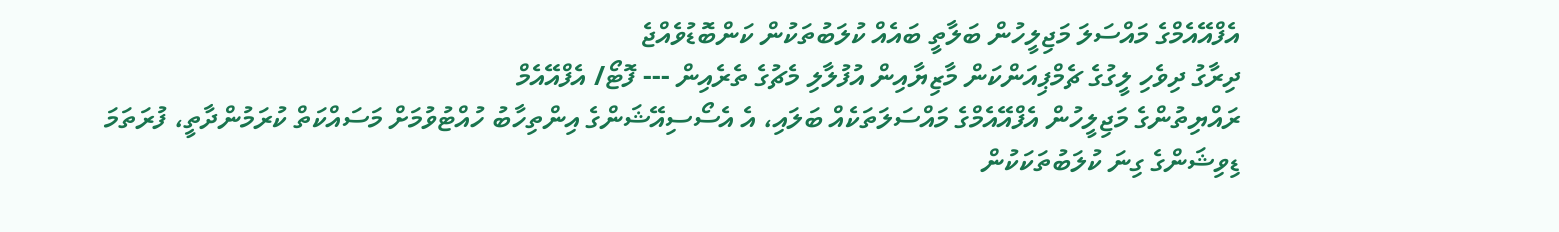އެފްއޭއެމްގެ މައްސަލަ މަޖިލީހުން ބަލާތީ ބައެއް ކުލަބުތަކުން ކަންބޮޑުވެއްޖެ
ދިރާގު ދިވެހި ލީގުގެ ޗެމްޕިއަންކަން މާޒިޔާއިން އުފުލާލި މެޗުގެ ތެރެއިން --- ފޮޓޯ/ އެފްއޭއެމް
ރައްޔިތުންގެ މަޖިލީހުން އެފްއޭއެމްގެ މައްސަލަތަކެއް ބަލައި، އެ އެސޯސިއޭޝަންގެ އިންތިހާބު ހުއްޓުވުމަށް މަސައްކަތް ކުރަމުންދާތީ، ފުރަތަމަ ޑިވިޝަންގެ ގިނަ ކުލަބުތަކަކުން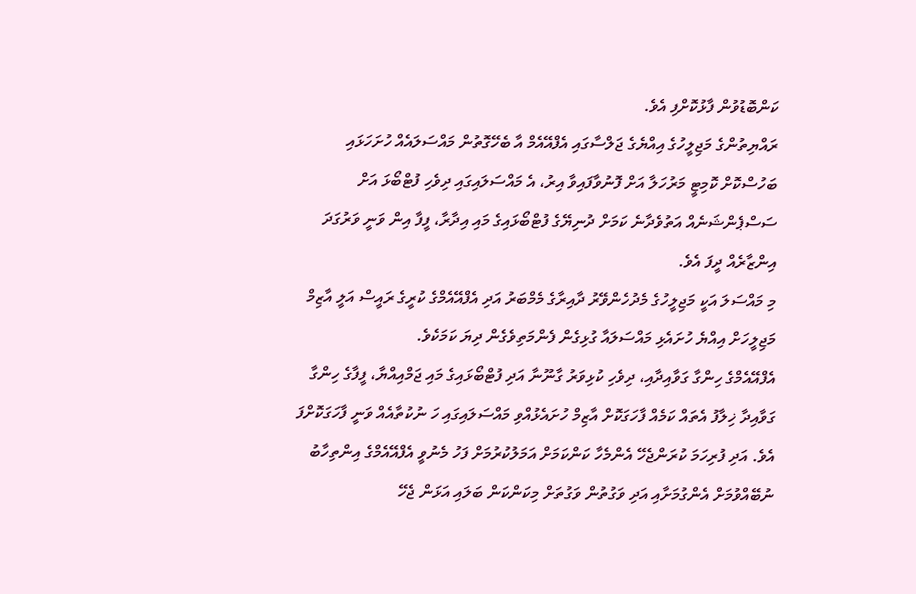ކަންބޮޑުވުން ފާޅުކޮށްފި އެވެ.
ރައްޔިތުންގެ މަޖިލީހުގެ އިއްޔެގެ ޖަލްސާގައި އެފްއޭއެމް އާ ބެހޭގޮތުން މައްސަލައެއް ހުށަހަޅައި ބަހުސްކޮށް ކޮމިޓީ މަރުހަލާ އަށް ފޮނުވާފައިވާ އިރު، އެ މައްސަލައިގައި ދިވެހި ފުޓްބޯޅަ އަށް ސަސްޕެންޝަނެއް އަތުވެދާނެ ކަމަށް ދުނިޔޭގެ ފުޓްބޯޅައިގެ މައި އިދާރާ، ފީފާ އިން ވަނީ ވަރުގަދަ އިންޒާރެއް ދީފަ އެވެ.
މި މައްސަލަ އަކީ މަޖިލީހުގެ މެދުހެންވޭރު ދާއިރާގެ މެމްބަރު އަދި އެފްއޭއެމްގެ ކުރީގެ ރައީސް އަލީ އާޒިމް މަޖިލީހަށް އިއްޔެ ހުށައެޅި މައްސަލައާ ގުޅިގެން ފެންމަތިވެގެން ދިޔަ ކަމަކެވެ.
އެފްއޭއެމްގެ ހިންގާ ގަވާއިދާއި، ދިވެހި ކުޅިވަރު ގާނޫނާ އަދި ފުޓްބޯޅައިގެ މައި ޖަމްއިއްޔާ، ފީފާގެ ހިންގާ ގަވާއިދާ ޚިލާފު އެތައް ކަމެއް ފާހަގަކޮށް އާޒިމް ހުށައެޅުއްވި މައްސަލައިގައި ހަ ނުކުތާއެއް ވަނީ ފާހަގަކޮށްފަ އެވެ. އަދި ފުރިހަމަ ކުރަންޖެހޭ އެންމެހާ ކަންކަމަށް އަމަލުކުރުމަށް ފަހު މެނުވީ އެފްއޭއެމްގެ އިންތިހާބު ނުބޭއްވުމަށް އެންގުމަށާއި އަދި ވަގުތުން ވަގުތަށް މިކަންކަން ބަލައި އަޅަން ޖެހޭ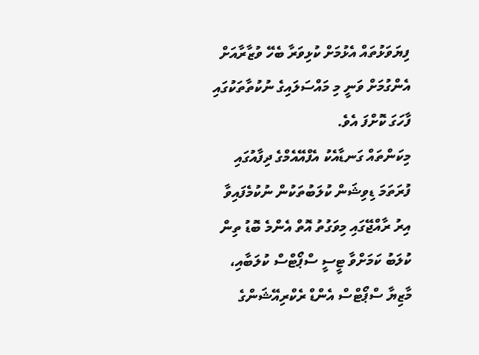ފިޔަވަޅުތައް އެޅުމަށް ކުޅިވަރާ ބެހޭ ވުޒާރާއަށް އެންގުމަށް ވަނީ މި މައްސަލައިގެ ނުކުތާތަކުގައި ފާހަގަ ކޮށްފަ އެވެ.
މިކަންތައް ގަނޑާއެކު އެފްއޭއެމްގެ ދިފާއުގައި ފުރަތަމަ ޑިވިޝަން ކުލަބުތަކުން ނުކުމެފައިވާ އިރު ރާއްޖޭގައި މިވަގުތު އޮތް އެންމެ ބޮޑު ތިން ކުލަބު ކަމަށްވާ ޓީސީ ސްޕޯޓްސް ކުލަބާއި، މާޒިޔާ ސްޕޯޓްސް އެންޑް ރެކްރިއޭޝަންގެ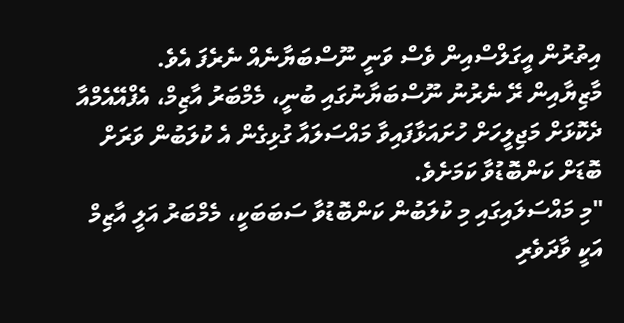އިތުރުން އީގަލްސްއިން ވެސް ވަނީ ނޫސްބަޔާނެއް ނެރެފަ އެވެ.
މާޒިޔާއިން ރޭ ނެރުނު ނޫސްބަޔާނުގައި ބުނީ، މެމްބަރު އާޒިމް، އެފްއޭއެމްއާ ދެކޮޅަށް މަޖިލީހަށް ހުށައަޅާފައިވާ މައްސަލައާ ގުޅިގެން އެ ކުލަބުން ވަރަށް ބޮޑަށް ކަންބޮޑުވާ ކަމަށެވެ.
"މި މައްސަލައިގައި މި ކުލަބުން ކަންބޮޑުވާ ސަބަބަކީ، މެމްބަރު އަލީ އާޒިމް އަކީ ވާދަވެރި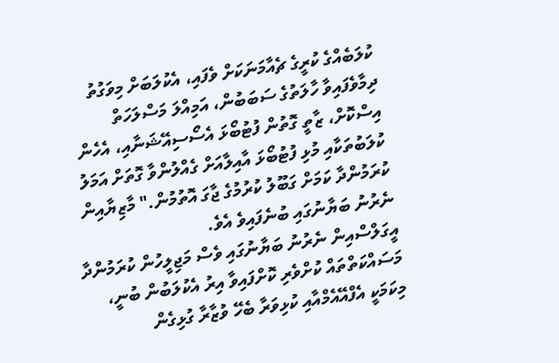ކުލަބެއްގެ ކުރީގެ ޗެއާމަނަކަށް ވެފައި، އެކުލަބަށް މިވަގުތު ދިމާވެފައިވާ ހާލަތުގެ ސަބަބުން، އަމިއްލަ މަސްލަހަތް އިސްކޮށް، ޒާތީ ގޮތުން ފުޓުބޯޅަ އެސޯސިއޭޝަނާއި، އެހެން ކުލަބުތަކާއި މުޅި ފުޓުބޯޅަ އާއިލާއަށް ގެއްލުންވާ ގޮތަށް އަމަލު ކުރަމުންދާ ކަމަށް ގަބޫލު ކުރުމުގެ ޖާގަ އޮތުމުން." މާޒިޔާއިން ނެރުނު ބަޔާނުގައި ބުނެފައިވެ އެވެ.
އީގަލްސްއިން ނެރުނު ބަޔާނުގައި ވެސް މަޖިލީހުން ކުރަމުންދާ މަސައްކަތްތައް ކުށްވެރި ކޮށްފައިވާ އިރު އެކުލަބުން ބުނީ، މިކަމަކީ އެފްއޭއެމްއާއި ކުޅިވަރާ ބެހޭ ވުޒާރާ ގުޅިގެން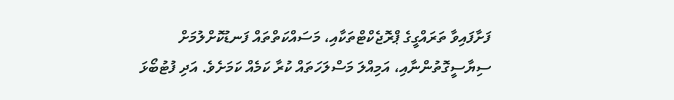ފަށާފައިވާ ތަރައްގީގެ ޕްރޮޖެކްޓްތަކާއި، މަސައްކަތްތައް ފަނޑުކޮށްލުމަށް ސިޔާސީގޮތުންނާއި، އަމިއްލަ މަސްލަހަތައް ކުރާ ކަމެއް ކަމަށެވެ. އަދި ފުޓުބޯޅަ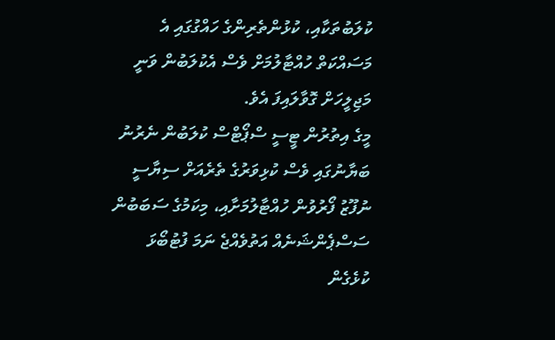ކުލަބުތަކާއި، ކުޅުންތެރިންގެ ހައްގުގައި އެ މަސައްކަތް ހުއްޓާލުމަށް ވެސް އެކުލަބުން ވަނީ މަޖިލީހަށް ގޮވާލައިފަ އެވެ.
މީގެ އިތުރުން ޓީސީ ސްޕޯޓްސް ކުލަބުން ނެރުނު ބަޔާނުގައި ވެސް ކުޅިވަރުގެ ތެރެއަށް ސިޔާސީ ނުފޫޒު ފޯރުވުން ހުއްޓާލުމަށާއި، މިކަމުގެ ސަބަބުން ސަސްޕެންޝަނެއް އަތުވެއްޖެ ނަމަ ފުޓުބޯޅަ ކުޅެގެން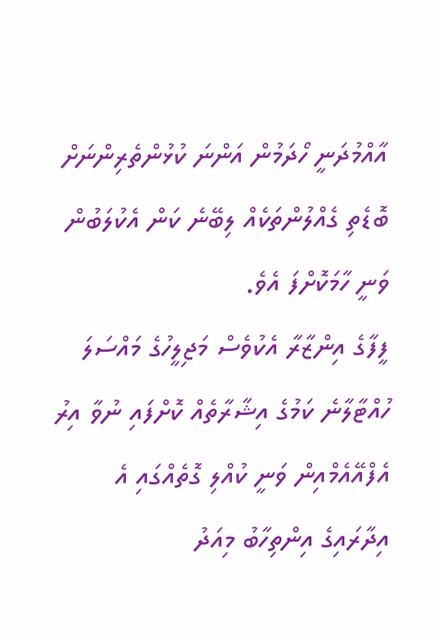އާއްމުދަނީ ހޯދަމުން އަންނަ ކުޅުންތެރިންނަށް ބޮޑެތި ގެއްލުންތަކެއް ލިބޭނެ ކަން އެކުލަބުން ވަނީ ހާމަކޮށްފަ އެވެ.
ފީފާގެ އިންޒާރާ އެކުވެސް މަޖިލީހުގެ މައްސަލަ ހުއްޓާލާނެ ކަމުގެ އިޝާރާތެއް ކޮށްފައި ނުވާ އިރު އެފްއޭއެމްއިން ވަނީ ކުއްލި ގޮތެއްގައި އެ އިދާރައިގެ އިންތިހާބު މިއަދު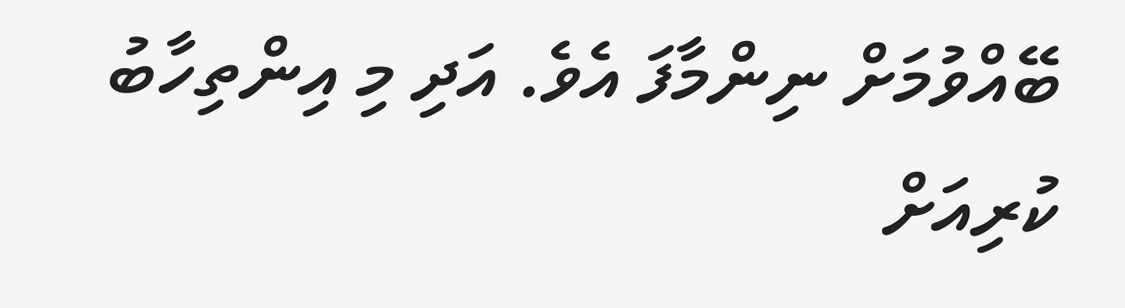ބޭއްވުމަށް ނިންމާފަ އެވެ. އަދި މި އިންތިހާބު ކުރިއަށް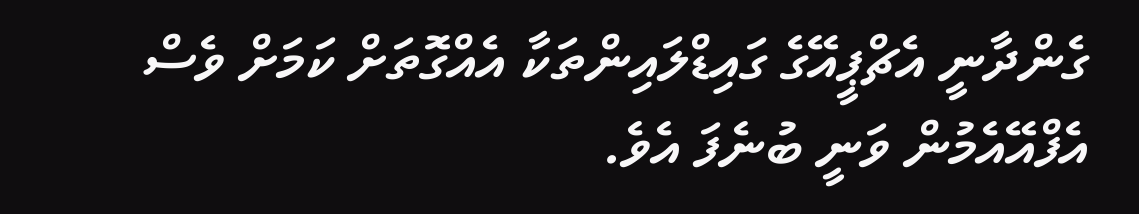ގެންދާނީ އެޗްޕީއޭގެ ގައިޑްލައިންތަކާ އެއްގޮތަށް ކަމަށް ވެސް އެފްއޭއެމުން ވަނީ ބުނެފަ އެވެ.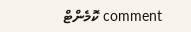comment ކޮމެންޓް